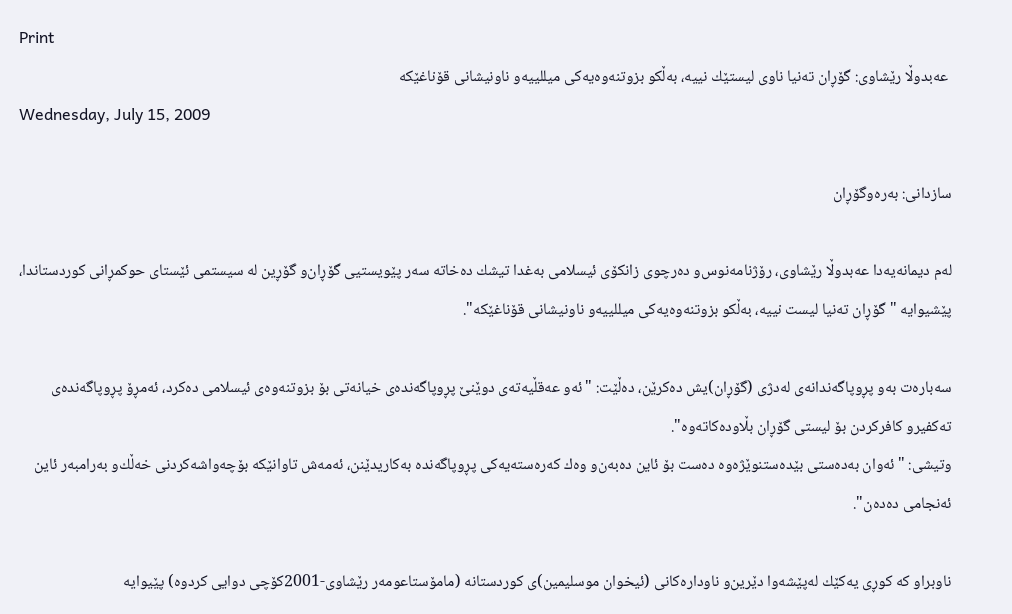Print
 عه‌بدوڵا رێشاوی‌: گۆڕان ته‌نیا ناوی‌ لیستێك نییه‌، به‌ڵكو بزوتنه‌وه‌یه‌كی‌ میللییه‌و ناونیشانی‌ قۆناغێكه‌
Wednesday, July 15, 2009

سازدانی‌: به‌ره‌وگۆڕان

له‌م دیمانه‌یه‌دا عه‌بدوڵا رێشاوی‌، رۆژنامه‌نوس‌و ده‌رچوی‌ زانكۆی‌ ئیسلامی‌ به‌غدا تیشك ده‌خاته‌ سه‌ر پێویستیی‌ گۆڕان‌و گۆڕین له‌ سیستمی‌ ئێستای‌ حوكمڕانی‌ كوردستاندا، پێشیوایه‌ "گۆڕان ته‌نیا لیست نییه‌، به‌ڵكو بزوتنه‌وه‌یه‌كی‌ میللییه‌و ناونیشانی‌ قۆناغێكه‌".

سه‌باره‌ت به‌و پڕوپاگه‌ندانه‌ی‌ له‌دژی‌ (گۆڕان)یش ده‌كرێن، ده‌ڵێت: "ئه‌و عه‌قڵیه‌ته‌ی‌ دوێنێ‌ پڕوپاگه‌نده‌ی‌ خیانه‌تی‌ بۆ بزوتنه‌وه‌ی‌ ئیسلامی‌ ده‌كرد، ئه‌مڕۆ پڕوپاگه‌نده‌ی‌ ته‌كفیرو كافركردن بۆ لیستی‌ گۆڕان بڵاوده‌كاته‌وه‌".
وتیشی‌: "ئه‌وان به‌ده‌ستی‌ بێده‌ستنوێژه‌وه‌ ده‌ست بۆ ئاین ده‌به‌ن‌و وه‌ك كه‌ره‌سته‌یه‌كی‌ پڕوپاگه‌نده‌ به‌كاریدێنن، ئه‌مه‌ش تاوانێكه‌ بۆچه‌واشه‌كردنی‌ خه‌ڵك‌و به‌رامبه‌ر ئاین ئه‌نجامی‌ ده‌ده‌ن".

ناوبراو كه‌ كوڕی‌ یه‌كێك له‌پێشه‌وا دێرین‌و ناوداره‌كانی‌ (ئیخوان موسلیمین)ی‌ كوردستانه‌ (مامۆستاعومه‌ر رێشاوی‌-2001كۆچی‌ دوایی كردوه‌) پێیوایه‌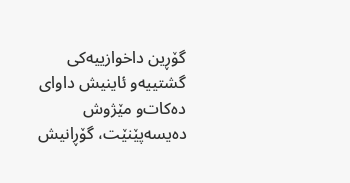گۆڕین داخوازییه‌كی‌ گشتییه‌و ئاینیش داوای‌ ده‌كات‌و مێژوش ده‌یسه‌پێنێت، گۆڕانیش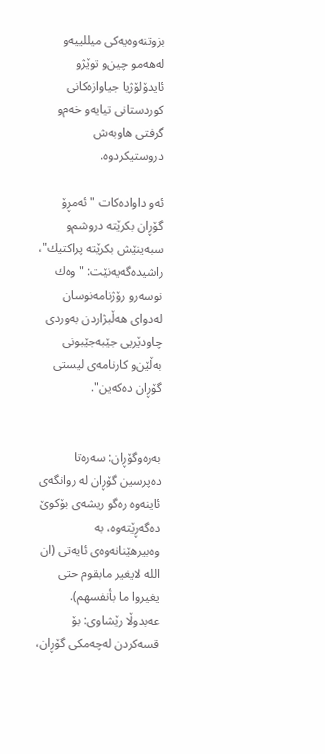بزوتنه‌وه‌یه‌كی‌ میللییه‌و له‌هه‌مو چین‌و توێژو ئایدۆلۆژیا جیاوازه‌كانی‌ كوردستانی‌ تیایه‌و خه‌م‌و گرفتی‌ هاوبه‌ش دروستیكردوه‌.

ئه‌و داواده‌كات "ئه‌مڕۆ گۆڕان بكرێته‌ دروشم‌و سبه‌ینێش بكرێته‌ پراكتیك"، راشیده‌گه‌یه‌نێت: "وه‌ك نوسه‌رو رۆژنامه‌نوسان له‌دوای‌ هه‌ڵبژاردن به‌وردی‌ چاودێریی‌ جێبه‌جێبونی‌ به‌ڵێن‌و كارنامه‌ی‌ لیستی‌ گۆڕان ده‌كه‌ین".


به‌ره‌وگۆڕان: سه‌ره‌تا ده‌پرسین گۆڕان له‌ روانگه‌ی‌ ئاینه‌وه‌ ره‌گو ریشه‌ی‌ بۆكوێ‌ ده‌گه‌ڕێته‌وه‌، به‌ وه‌بیرهێنانه‌وه‌ی‌ ئایه‌تی‌ (ان الله‌ لایغیر مابقوم حتی‌ یغیروا ما بأنفسهم).
عه‌بدوڵا رێشاوی‌: بۆ قسه‌كردن له‌چه‌مكی‌ گۆڕان،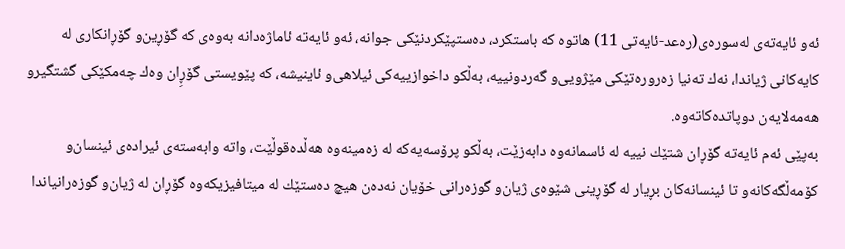ئه‌و ئایه‌ته‌ی‌ له‌سوره‌ی‌(ره‌عد-ئایه‌تی‌ 11) هاتوه‌ كه‌ باستكرد، ده‌ستپێكردنێكی‌ جوانه‌، ئه‌و ئایه‌ته‌ ئاماژه‌دانه‌ به‌وه‌ی‌ كه‌ گۆڕین‌و گۆڕانكاری‌ له‌ كایه‌كانی‌ ژیاندا، نه‌ك ته‌نیا زه‌روره‌تێكی‌ مێژویی‌‌و گه‌ردونییه‌، به‌ڵكو داخوازییه‌كی‌ ئیلاهی‌‌و ئاینیشه‌، كه‌ پێویستی‌ گۆڕِان وه‌ك چه‌مكێكی‌ گشتگیرو هه‌مه‌لایه‌ن دوپاتده‌كاته‌وه‌.
به‌پێی‌ ئه‌م ئایه‌ته‌ گۆڕان شتێك نییه‌ له‌ ئاسمانه‌وه‌ دابه‌زێت، به‌ڵكو پرۆسه‌یه‌كه‌ له‌ زه‌مینه‌وه‌ هه‌ڵده‌قوڵێت، واته‌ وابه‌سته‌ی‌ ئیراده‌ی‌ ئینسان‌و كۆمه‌ڵگه‌كانه‌و تا ئینسانه‌كان بڕیار له‌ گۆڕینی‌ شێوه‌ی‌ ژیان‌و گوزه‌رانی‌ خۆیان نه‌ده‌ن هیچ ده‌ستێك له‌ میتافیزیكه‌وه‌ گۆڕان له‌ ژیان‌و گوزه‌رانیاندا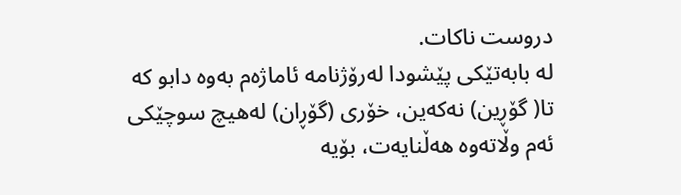دروست ناكات.
له‌ بابه‌تێكی‌ پێشودا له‌رۆژنامه‌ ئاماژه‌م به‌وه‌ دابو كه‌ تا( گۆڕین) نه‌كه‌ین، خۆری‌ (گۆڕان) له‌هیچ سوچێكی‌ ئه‌م وڵاته‌وه‌ هه‌ڵنایه‌ت، بۆیه‌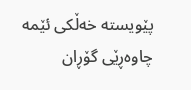پێویسته‌ خه‌ڵكی‌ ئێمه‌ چاوه‌ڕێی‌ گۆڕان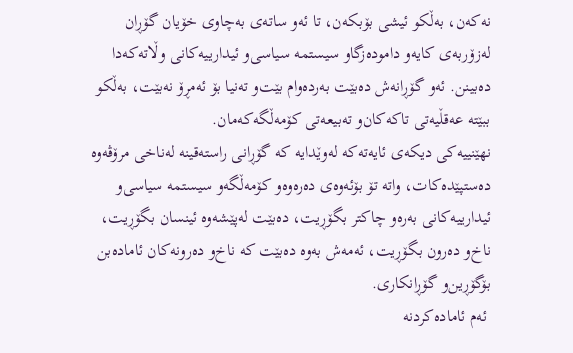نه‌كه‌ن، به‌ڵكو ئیشی‌ بۆبكه‌ن، تا ئه‌و ساته‌ی‌ به‌چاوی‌ خۆیان گۆڕان له‌زۆربه‌ی‌ كایه‌و داموده‌زگا‌و سیستمه‌ سیاسی‌‌و ئیدارییه‌كانی‌ وڵاته‌كه‌دا ده‌بینن. ئه‌و گۆڕانه‌ش ده‌بێت به‌رده‌وام بێت‌و ته‌نیا بۆ ئه‌مڕۆ نه‌بێت، به‌ڵكو ببێته‌ عه‌قڵیه‌تی‌ تاكه‌كان‌و ته‌بیعه‌تی‌ كۆمه‌ڵگه‌كه‌مان.
نهێنییه‌كی‌ دیكه‌ی‌ ئایه‌ته‌كه‌ له‌وێدایه‌ كه‌ گۆڕانی‌ راسته‌قینه‌ له‌ناخی‌ مرۆڤه‌وه‌ ده‌ستپێده‌كات، واته‌ تۆ بۆئه‌وه‌ی‌ ده‌ره‌وه‌و كۆمه‌ڵگه‌و سیستمه‌ سیاسی‌‌و ئیدارییه‌كانی‌ به‌ره‌و چاكتر بگۆڕیت، ده‌بێت له‌پێشه‌وه‌ ئینسان بگۆڕیت، ناخ‌و ده‌رون بگۆڕیت، ئه‌مه‌ش به‌وه‌ ده‌بێت كه‌ ناخ‌و ده‌رونه‌كان ئاماده‌بن بۆگۆڕین‌و گۆڕانكاری‌.
 ئه‌م ئاماده‌كردنه‌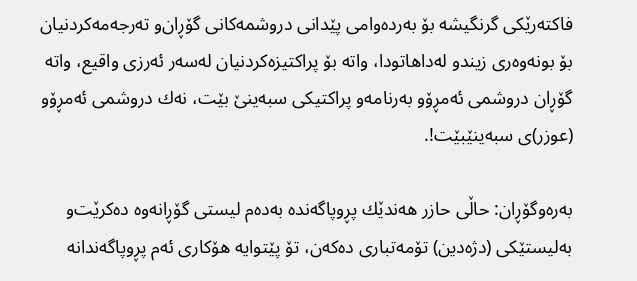فاكته‌رێكی‌ گرنگیشه‌ بۆ به‌رده‌وامی‌ پێدانی‌ دروشمه‌كانی‌ گۆڕان‌و ته‌رجه‌مه‌كردنیان بۆ بونه‌وه‌ری‌ زیندو له‌داهاتودا، واته‌ بۆ پراكتیزه‌كردنیان له‌سه‌ر ئه‌رزی‌ واقیع، واته‌ گۆڕان دروشمی‌ ئه‌مڕۆ‌و به‌رنامه‌و پراكتیكی‌ سبه‌ینێ‌ بێت، نه‌ك دروشمی‌ ئه‌مڕۆ‌و (عوزر)ی‌ سبه‌ینێبێت!.

به‌ره‌وگۆڕان: حاڵی‌ حازر هه‌ندێك پڕوپاگه‌نده‌ به‌ده‌م لیستی‌ گۆڕانه‌وه‌ ده‌كرێت‌و به‌لیستێكی‌ (دژه‌دین) تۆمه‌تباری‌ ده‌كه‌ن، تۆ پێتوایه‌ هۆكاری‌ ئه‌م پڕوپاگه‌ندانه‌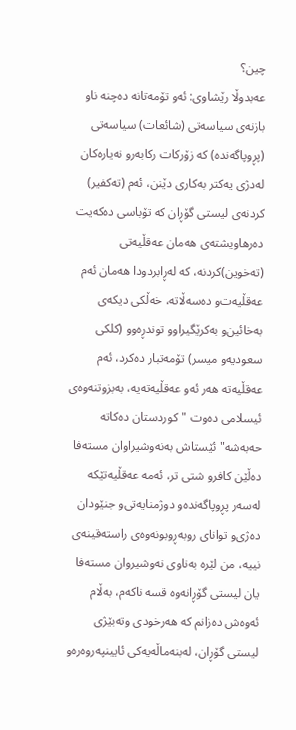چین؟
عه‌بدوڵا رێشاوی‌: ئه‌و تۆمه‌تانه‌ ده‌چنه‌ ناو بازنه‌ی‌ سیاسه‌تی‌ (شائعات) سیاسه‌تی‌ (پڕوپاگه‌نده‌) كه‌ زۆركات ركابه‌رو نه‌یاره‌كان له‌دژی‌ یه‌كتر به‌كاری‌ دێنن، ئه‌م (ته‌كفیر) كردنه‌ی‌ لیستی‌ گۆڕان كه‌ تۆباسی‌ ده‌كه‌یت ده‌رهاویشته‌ی‌ هه‌مان عه‌قڵیه‌تی‌ (ته‌خوین)كردنه‌، كه‌ له‌ڕابردودا هه‌مان ئه‌م عه‌قڵیه‌ت‌و ده‌سه‌ڵاته‌، خه‌ڵكی‌ دیكه‌ی‌ به‌خائین‌و به‌كرێگیراو‌و توندڕه‌و‌و (كلكی‌ سعودیه‌‌و میسر) تۆمه‌تبار ده‌كرد، ئه‌م عه‌قڵیه‌ته‌ هه‌ر ئه‌و عه‌قڵیه‌ته‌یه‌، به‌بزوتنه‌وه‌ی‌ ئیسلامی‌ ده‌وت "كوردستان ده‌كاته‌ حه‌به‌شه‌" ئێستاش به‌نه‌وشیراوان مسته‌فا ده‌ڵێن كافر‌و شتی‌ تر، ئه‌مه‌ عه‌قڵیه‌تێكه‌ له‌سه‌ر پڕوپاگه‌نده‌‌و دوژمنایه‌تی‌‌و جنێودان ده‌ژی‌‌و توانای‌ روبه‌ڕوبونه‌وه‌ی‌ راسته‌قینه‌ی‌ نییه‌، من لێره‌ به‌ناوی‌ نه‌وشیروان مسته‌فا یان لیستی‌ گۆڕانه‌وه‌ قسه‌ ناكه‌م، به‌ڵام ئه‌وه‌ش ده‌زانم كه‌ هه‌رخودی‌ وته‌بێژی‌ لیستی‌ گۆڕان، له‌بنه‌ماڵه‌یه‌كی‌ ئایینپه‌روه‌ره‌و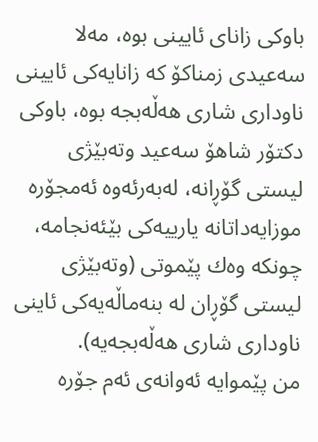باوكی‌ زانای‌ ئایینی‌ بوه‌، مه‌لا سه‌عیدی‌ زمناكۆ كه‌ زانایه‌كی‌ ئایینی‌ ناوداری‌ شاری‌ هه‌ڵه‌بجه‌ بوه‌، باوكی‌ دكتۆر شاهۆ سه‌عید وته‌بێژی‌ لیستی‌ گۆڕانه‌، له‌به‌رئه‌وه‌ ئه‌مجۆره‌ موزایه‌داتانه‌ یارییه‌كی‌ بێئه‌نجامه‌، چونكه‌ وه‌ك پێموتی‌ (وته‌بێژی‌ لیستی‌ گۆڕان له‌ بنه‌ماڵه‌یه‌كی‌ ئاینی ناوداری‌ شاری‌ هه‌ڵه‌بجه‌یه‌).
من پێموایه‌ ئه‌وانه‌ی‌ ئه‌م جۆره‌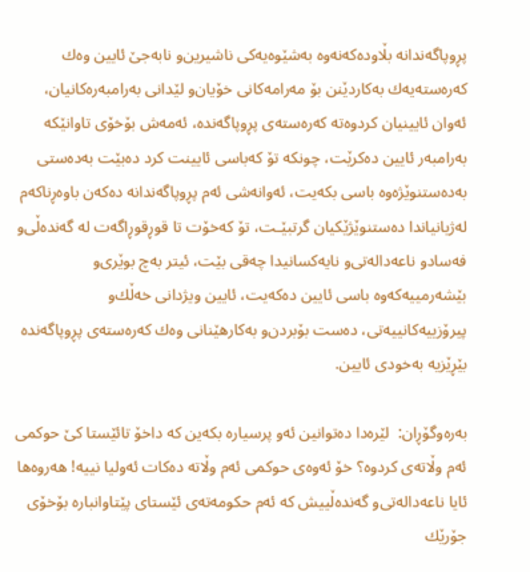پڕوپاگه‌ندانه‌ بڵاوده‌كه‌نه‌وه‌ به‌شێوه‌یه‌كی‌ ناشیرین‌و نابه‌جێ‌ ئایین وه‌ك كه‌ره‌سته‌یه‌ك به‌كاردێنن بۆ مه‌رامه‌كانی‌ خۆیان‌و لێدانی‌ به‌رامبه‌ره‌كانیان، ئه‌وان ئایینیان كردوه‌ته‌ كه‌ره‌سته‌ی‌ پڕوپاگه‌نده‌، ئه‌مه‌ش بۆخۆی‌ تاوانێكه‌ به‌رامبه‌ر ئایین ده‌كرێت، چونكه‌ تۆ كه‌باسی‌ ئایینت كرد ده‌بێت به‌ده‌ستی‌ به‌ده‌ستنوێژه‌وه‌ باسی‌ بكه‌یت، ئه‌وانه‌شی‌ ئه‌م پڕوپاگه‌ندانه‌ ده‌كه‌ن باوه‌ڕناكه‌م له‌ژیانیاندا ده‌ستنوێژێكیان گرتبێـت، تۆ كه‌خۆت تا قوڕقوڕاگه‌ت له‌ گه‌نده‌ڵی‌‌و فه‌ساد‌و ناعه‌داله‌تی‌‌و نایه‌كسانیدا چه‌قی بێت، ئیتر به‌چ بوێری‌‌و بێشه‌رمییه‌كه‌وه‌ باسی‌ ئایین ده‌كه‌یت، ئایین ویژدانی‌ خه‌ڵك‌و پیرۆزییه‌كانییه‌تی‌، ده‌ست بۆبردن‌و به‌كارهێنانی‌ وه‌ك كه‌ره‌سته‌ی‌ پڕوپاگه‌نده‌ بێڕێزیه‌ به‌خودی‌ ئایین.

به‌ره‌وگۆڕان:  لێره‌دا ده‌توانین ئه‌و پرسیاره‌ بكه‌ین كه‌ داخۆ تائێستا كێ‌ حوكمی‌ ئه‌م وڵاته‌ی‌ كردوه‌؟ خۆ ئه‌وه‌ی‌ حوكمی‌ ئه‌م وڵاته‌ ده‌كات ئه‌ولیا نییه‌! هه‌روه‌ها ئایا ناعه‌داله‌تی‌‌و گه‌نده‌ڵییش كه‌ ئه‌م حكومه‌ته‌ی‌ ئێستای‌ پێتاوانباره‌ بۆخۆی‌ جۆرێك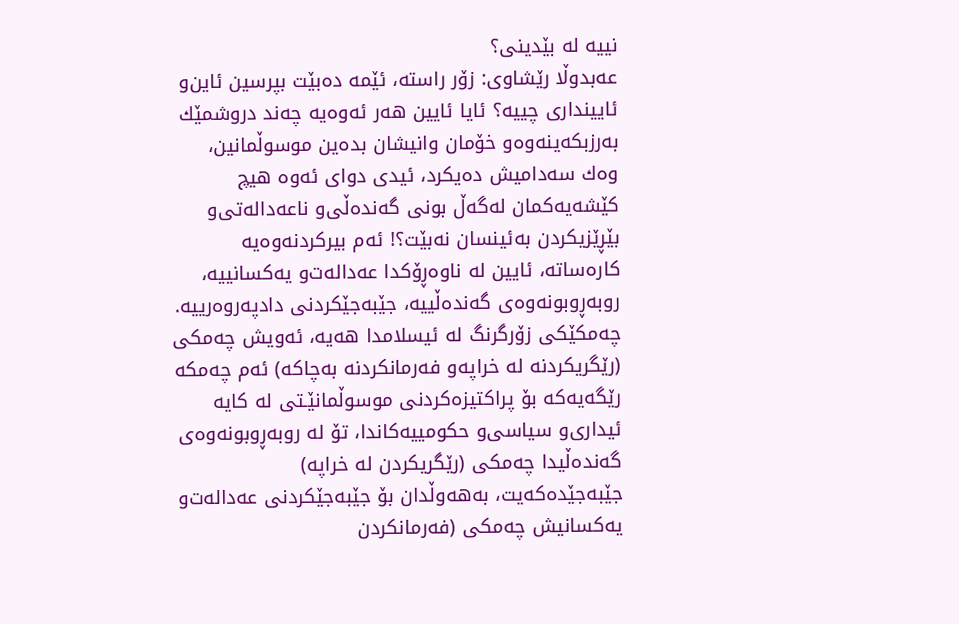نییه‌ له‌ بێدینی‌؟
عه‌بدوڵا رێشاوی‌: زۆر راسته‌، ئێمه‌ ده‌بێت بپرسین ئاین‌و ئایینداری‌ چییه‌؟ ئایا ئایین هه‌ر ئه‌وه‌یه‌ چه‌ند دروشمێك به‌رزبكه‌ینه‌وه‌و خۆمان وانیشان بده‌ین موسوڵمانین، وه‌ك سه‌دامیش ده‌یكرد، ئیدی‌ دوای‌ ئه‌وه‌ هیچ كێشه‌یه‌كمان له‌گه‌ڵ‌ بونی‌ گه‌نده‌ڵی‌‌و ناعه‌داله‌تی‌‌و بێڕێزیكردن به‌ئینسان نه‌بێت؟! ئه‌م بیركردنه‌وه‌یه‌ كاره‌ساته‌، ئایین له‌ ناوه‌ڕۆكدا عه‌داله‌ت‌و یه‌كسانییه‌، روبه‌ڕوبونه‌وه‌ی‌ گه‌نده‌ڵییه‌، جێبه‌جێكردنی‌ دادپه‌روه‌رییه‌.
چه‌مكێكی‌ زۆرگرنگ له‌ ئیسلامدا هه‌یه‌، ئه‌ویش چه‌مكی‌ (رێگریكردنه‌ له‌ خراپه‌و فه‌رمانكردنه‌ به‌چاكه‌) ئه‌م چه‌مكه‌ رێگه‌یه‌كه‌ بۆ پراكتیزه‌كردنی‌ موسوڵمانێـتی‌ له‌ كایه‌ ئیداری‌‌و سیاسی‌‌و حكومییه‌كاندا، تۆ له‌ روبه‌ڕوبونه‌وه‌ی‌ گه‌نده‌ڵیدا چه‌مكی‌ (رێگریكردن له‌ خراپه‌) جێبه‌جێده‌كه‌یت، به‌هه‌وڵدان بۆ جێبه‌جێكردنی‌ عه‌داله‌ت‌و یه‌كسانیش چه‌مكی‌ (فه‌رمانكردن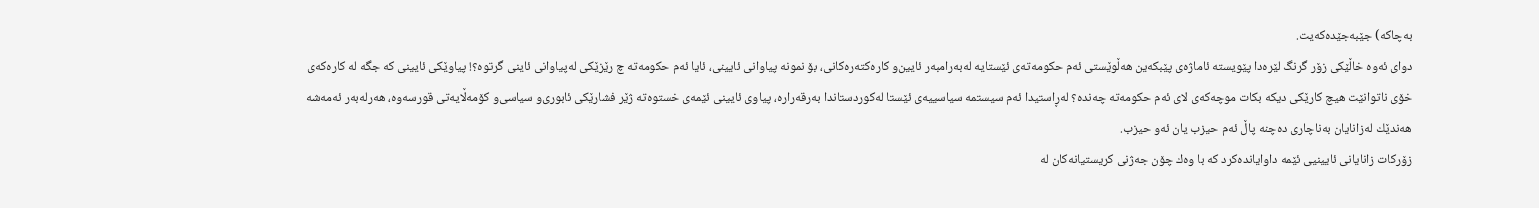به‌چاكه‌) جێبه‌جێده‌كه‌یت.
دوای‌ ئه‌وه‌ خاڵێكی‌ زۆر گرنگ لێره‌دا پێویسته‌ ئاماژه‌ی‌ پێبكه‌ین هه‌ڵوێستی‌ ئه‌م حكومه‌ته‌ی‌ ئێستایه‌ له‌به‌رامبه‌ر ئایین‌و كاره‌كته‌ره‌كانی‌، بۆ نمونه‌ پیاوانی‌ ئایینی‌، ئایا ئه‌م حكومه‌ته‌ چ رێزێكی‌ له‌پیاوانی‌ ئاینی‌ گرتوه‌؟! پیاوێكی‌ ئایینی‌ كه‌ جگه‌ له‌ كاره‌كه‌ی‌ خۆی‌ ناتوانێت هیچ كارێكی‌ دیكه‌ بكات موچه‌كه‌ی‌ لای‌ ئه‌م حكومه‌ته‌ چه‌نده‌؟ له‌ڕاستیدا ئه‌م سیستمه‌ سیاسییه‌ی‌ ئێستا له‌كوردستاندا به‌رقه‌راره‌، پیاوی‌ ئایینی‌ ئێمه‌ی‌ خستوه‌ته‌ ژێر فشارێكی‌ ئابوری‌‌و سیاسی‌‌و كۆمه‌ڵایه‌تی‌ قورسه‌وه‌، هه‌رله‌به‌ر ئه‌مه‌شه‌ هه‌ندێك له‌زانایان به‌ناچاری‌ ده‌چنه‌ پاڵ‌ ئه‌م حیزب یان ئه‌و حیزب.
زۆركات زانایانی‌ ئایینیی‌ ئێمه‌ داوایانده‌كرد كه‌ با وه‌ك چۆن جه‌ژنی‌ كریستیانه‌كان له‌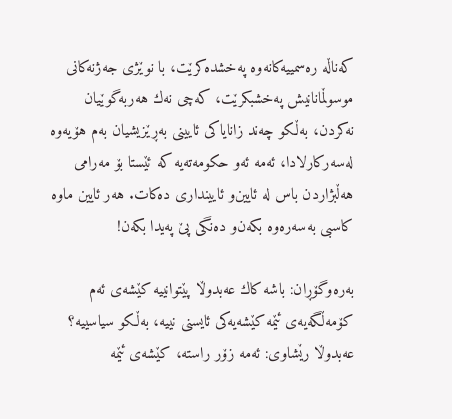كه‌ناڵه‌ ره‌سمییه‌كانه‌وه‌ په‌خشده‌كرێت، با نوێژی‌ جه‌ژنه‌كانی‌ موسوڵمانانیش په‌خشبكرێت، كه‌چی‌ نه‌ك هه‌ربه‌گوێیان نه‌كردن، به‌ڵكو چه‌ند زانایاكی‌ ئایینی‌ به‌ڕێزیشیان به‌م هۆیه‌وه‌ له‌سه‌ركارلادا، ئه‌مه‌ ئه‌و حكومه‌ته‌یه‌ كه‌ ئێستا بۆ مه‌رامی‌ هه‌ڵبژاردن باس له‌ ئایین‌و ئایینداری‌ ده‌كات. هه‌ر ئایین ماوه‌ كاسبی‌ به‌سه‌ره‌وه‌ بكه‌ن‌و ده‌نگی‌ پێ په‌یدا بكه‌ن!

به‌ره‌وگۆڕان: باشه‌ كاك عه‌بدوڵا پێتوانییه‌ كێشه‌ی‌ ئه‌م كۆمه‌ڵگه‌یه‌ی‌ ئێمه‌ كێشه‌یه‌كی‌ ئایسنی‌ نییه‌، به‌ڵكو سیاسییه‌؟
عه‌بدوڵا رێشاوی‌: ئه‌مه‌ زۆر راسته‌، كێشه‌ی‌ ئێمه‌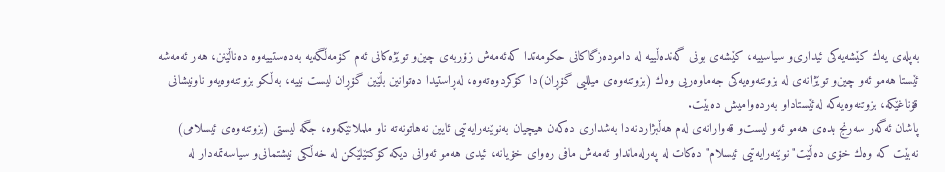به‌پله‌ی‌ یه‌ك كێشه‌یه‌كی‌ ئیداری‌‌و سیاسییه‌، كێشه‌ی‌ بونی‌ گه‌نده‌ڵییه‌ له‌ داموده‌زگاكانی‌ حكومه‌تدا كه‌ئه‌مه‌ش زۆربه‌ی‌ چین‌و توێژه‌كانی‌ ئه‌م كۆمه‌ڵگه‌یه‌ به‌ده‌ستییه‌وه‌ ده‌ناڵێنن، هه‌ر ئه‌مه‌شه‌ ئێستا هه‌مو ئه‌و چین‌و توێژانه‌ی‌ له‌ بزوتنه‌وه‌یه‌كی‌ جه‌ماوه‌ریی وه‌ك (بزوتنه‌وه‌ی‌ میللیی‌ گۆڕان)دا كۆكردوه‌ته‌وه‌، له‌ڕاستیدا ده‌توانین بڵێین گۆڕان لیست نییه‌، به‌ڵكو بزوتنه‌وه‌یه‌و ناونیشانی‌ قۆناغێكه‌، بزوتنه‌وه‌یه‌كه‌ له‌ئێستاداو به‌رده‌وامیش ده‌بێت.
پاشان ئه‌گه‌ر سه‌رنج بده‌ی‌ هه‌مو ئه‌و لیست‌و قه‌وارانه‌ی‌ له‌م هه‌ڵبژاردنه‌دا به‌شداری‌ ده‌كه‌ن هیچیان به‌نوێنه‌رایه‌تیی‌ ئایین نه‌هاتونه‌ته‌ ناو ململانێكه‌وه‌، جگه‌ لیستی‌ (بزوتنه‌وه‌ی‌ ئیسلامی‌) نه‌بێت كه‌ وه‌ك خۆی‌ ده‌ڵێت"نوێنه‌رایه‌تیی‌ ئیسلام" ده‌كات له‌ په‌رله‌مانداو ئه‌مه‌ش مافی‌ ره‌وای‌ خۆیانه‌، ئیدی‌ هه‌مو ئه‌وانی‌ دیكه‌ كۆكتێلێكن له‌ خه‌ڵكی‌ نیشتمانی‌‌و سیاسه‌تمه‌دار له‌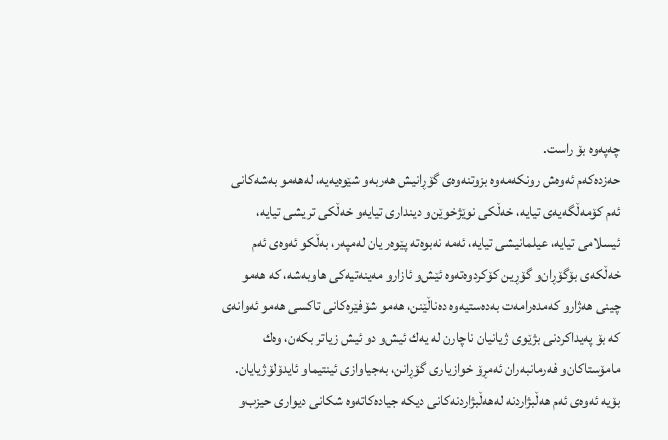چه‌په‌وه‌ بۆ راست.
حه‌زده‌كه‌م ئه‌وه‌ش رونكه‌مه‌وه‌ بزوتنه‌وه‌ی‌ گۆڕانیش هه‌ربه‌و شێوه‌یه‌یه‌، له‌هه‌مو به‌شه‌كانی‌ ئه‌م كۆمه‌ڵگه‌یه‌ی‌ تیایه‌، خه‌ڵكی‌ نوێژخوێن‌و دینداری‌ تیایه‌‌و خه‌ڵكی‌ تریشی‌ تیایه‌، ئیسلامی‌ تیایه‌، عیلمانیشی‌ تیایه‌، ئه‌مه‌ نه‌بوه‌ته‌ پێوه‌ر یان له‌مپه‌ر، به‌ڵكو ئه‌وه‌ی‌ ئه‌م خه‌ڵكه‌ی‌ بۆگۆڕان‌و گۆڕین كۆكردوه‌ته‌وه‌ ئێش‌و ئازارو مه‌ینه‌تیه‌كی‌ هاوبه‌شه‌، كه‌ هه‌مو چینی‌ هه‌ژارو كه‌مده‌رامه‌ت به‌ده‌ستیه‌وه‌ ده‌ناڵێنن، هه‌مو شۆفێره‌كانی‌ تاكسی‌ هه‌مو ئه‌وانه‌ی‌ كه‌ بۆ په‌یداكردنی‌ بژێوی‌ ژیانیان ناچارن له‌ یه‌ك ئیش‌و دو ئیش زیاتر بكه‌ن، وه‌ك مامۆستاكان‌و فه‌رمانبه‌ران ئه‌مڕۆ خوازیاری‌ گۆڕانن، به‌جیاوازی‌ ئینتیماو ئایدۆلۆژیایان.
بۆیه‌ ئه‌وه‌ی‌ ئه‌م هه‌ڵبژاردنه‌ له‌هه‌ڵبژاردنه‌كانی‌ دیكه‌ جیاده‌كاته‌وه‌ شكانی‌ دیواری‌ حیزب‌و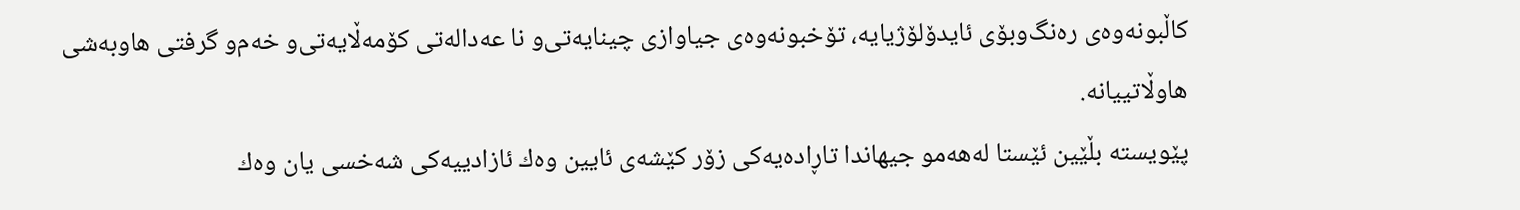كاڵبونه‌وه‌ی‌ ره‌نگ‌وبۆی‌ ئایدۆلۆژیایه‌، تۆخبونه‌وه‌ی‌ جیاوازی‌ چینایه‌تی‌‌و نا عه‌داله‌تی‌ كۆمه‌ڵایه‌تی‌و خه‌م‌و گرفتی‌ هاوبه‌شی‌ هاوڵاتییانه‌.
پێویسته‌ بڵێین ئێستا له‌هه‌مو جیهاندا تاڕاده‌یه‌كی‌ زۆر كێشه‌ی‌ ئایین وه‌ك ئازادییه‌كی‌ شه‌خسی‌ یان وه‌ك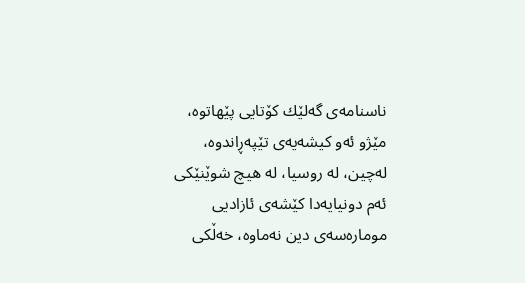ناسنامه‌ی‌ گه‌لێك كۆتایی پێهاتوه‌، مێژو ئه‌و كیشه‌یه‌ی‌ تێپه‌ڕاندوه‌، له‌چین، له‌ روسیا، له‌ هیچ شوێنێكی‌ ئه‌م دونیایه‌دا كێشه‌ی‌ ئازادیی‌ موماره‌سه‌ی‌ دین نه‌ماوه‌، خه‌ڵكی‌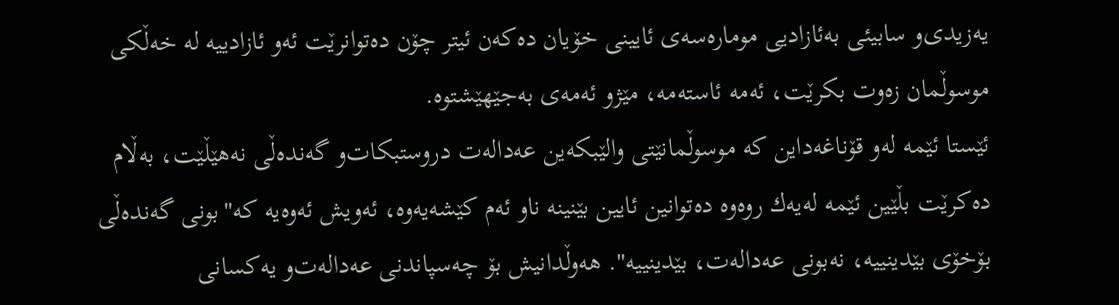یه‌زیدی‌‌و سابیئی‌ به‌ئازادیی‌ موماره‌سه‌ی‌ ئایینی‌ خۆیان ده‌كه‌ن ئیتر چۆن ده‌توانرێت ئه‌و ئازادییه‌ له‌ خه‌ڵكی‌ موسوڵمان زه‌وت بكرێت، ئه‌مه‌ ئاسته‌مه‌، مێژو ئه‌مه‌ی‌ به‌جێهێشتوه‌.
ئێستا ئێمه‌ له‌و قۆناغه‌داین كه‌ موسوڵمانێتی‌ والێبكه‌ین عه‌داله‌ت دروستبكات‌و گه‌نده‌ڵی‌ نه‌هێڵێت، به‌ڵام ده‌كرێت بڵێین ئێمه‌ له‌یه‌ك روه‌وه‌ ده‌توانین ئایین بێنینه‌ ناو ئه‌م كێشه‌یه‌وه‌، ئه‌ویش ئه‌وه‌یه‌ كه‌"بونی‌ گه‌نده‌ڵی‌ بۆخۆی‌ بێدینییه‌، نه‌بونی‌ عه‌داله‌ت، بێدینییه‌". هه‌وڵدانیش بۆ چه‌سپاندنی‌ عه‌داله‌ت‌و یه‌كسانی‌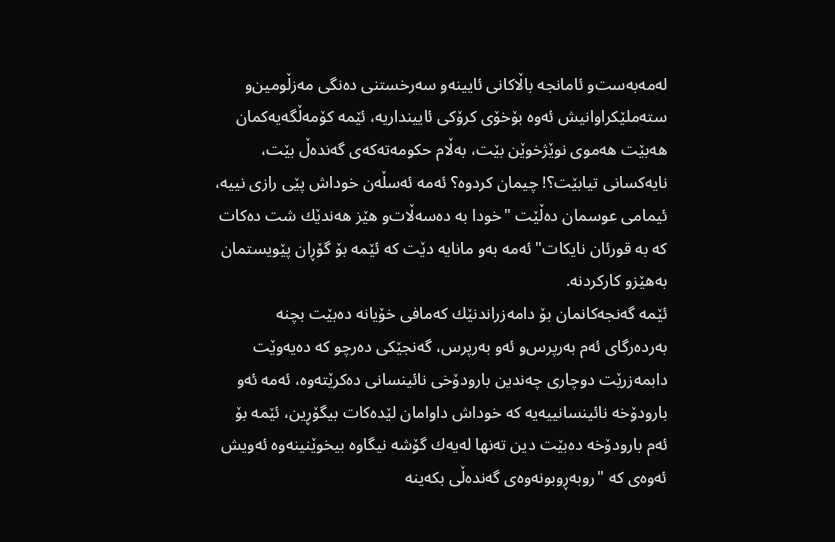له‌مه‌به‌ست‌و ئامانجه‌ باڵاكانی‌ ئایینه‌‌و سه‌رخستنی‌ ده‌نگی‌ مه‌زڵومین‌و سته‌ملێكراوانیش ئه‌وه‌ بۆخۆی‌ كرۆكی‌ ئایینداریه‌، ئێمه‌ كۆمه‌ڵگه‌یه‌كمان هه‌بێت هه‌موی‌ نوێژخوێن بێت، به‌ڵام حكومه‌ته‌كه‌ی‌ گه‌نده‌ڵ بێت، نایه‌كسانی‌ تیابێت؟! چیمان كردوه‌؟ ئه‌مه‌ ئه‌سڵه‌ن خوداش پێی‌ رازی‌ نییه‌، ئیمامی‌ عوسمان ده‌ڵێت "خودا به‌ ده‌سه‌ڵات‌و هێز هه‌ندێك شت ده‌كات كه‌ به‌ قورئان نایكات" ئه‌مه‌ به‌و مانایه‌ دێت كه‌ ئێمه‌ بۆ گۆڕان پێویستمان به‌هێزو كاركردنه‌.
ئێمه‌ گه‌نجه‌كانمان بۆ دامه‌زراندنێك كه‌مافی‌ خۆیانه‌ ده‌بێت بچنه‌ به‌رده‌رگای‌ ئه‌م به‌رپرس‌و ئه‌و به‌رپرس، گه‌نجێكی‌ ده‌رچو كه‌ ده‌یه‌وێت دابمه‌زرێت دوچاری‌ چه‌ندین بارودۆخی‌ نائینسانی‌ ده‌كرێته‌وه‌، ئه‌مه‌ ئه‌و بارودۆخه‌ نائینسانییه‌یه‌ كه‌ خوداش داوامان لێده‌كات بیگۆڕین، ئێمه‌ بۆ ئه‌م بارودۆخه‌ ده‌بێت دین ته‌نها له‌یه‌ك گۆشه‌ نیگاوه‌ بیخوێنینه‌وه‌ ئه‌ویش ئه‌وه‌ی‌ كه‌ "روبه‌ڕوبونه‌وه‌ی‌ گه‌نده‌ڵی‌ بكه‌ینه‌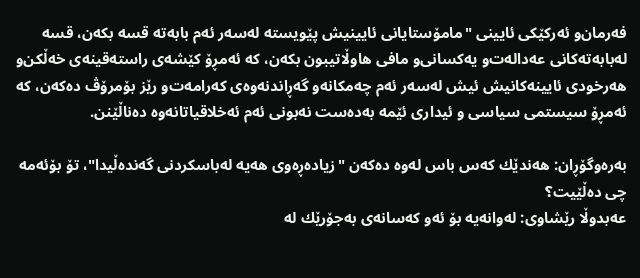فه‌رمان‌و ئه‌ركێكی‌ ئایینی‌ "مامۆستایانی‌ ئایینیش پێویسته‌ له‌سه‌ر ئه‌م بابه‌ته‌ قسه‌ بكه‌ن، قسه‌ له‌بابه‌ته‌كانی‌ عه‌داله‌ت‌و یه‌كسانی‌‌و مافی‌ هاوڵاتیبون بكه‌ن، كه‌ ئه‌مڕۆ كێشه‌ی‌ راسته‌قینه‌ی‌ خه‌ڵكن‌و هه‌رخودی‌ ئایینه‌كانیش ئیش له‌سه‌ر ئه‌م چه‌مكانه‌و گه‌ڕاندنه‌وه‌ی‌ كه‌رامه‌ت‌و رێز بۆمرۆڤ ده‌كه‌ن، كه‌ ئه‌مڕۆ سیستمی‌ سیاسی‌ و ئیداری‌ ئێمه‌ به‌ده‌ست نه‌بونی‌ ئه‌م ئه‌خلاقیاتانه‌وه‌ ده‌ناڵێنن.

به‌ره‌وگۆڕان: هه‌ندێك كه‌س باس له‌وه‌ ده‌كه‌ن "زیاده‌ڕه‌وی‌ هه‌یه‌ له‌باسكردنی‌ گه‌نده‌ڵیدا"، تۆ بۆئه‌مه‌ چی‌ ده‌ڵێیت؟
عه‌بدوڵا رێشاوی‌: له‌وانه‌یه‌ بۆ ئه‌و كه‌سانه‌ی‌ به‌جۆرێك له‌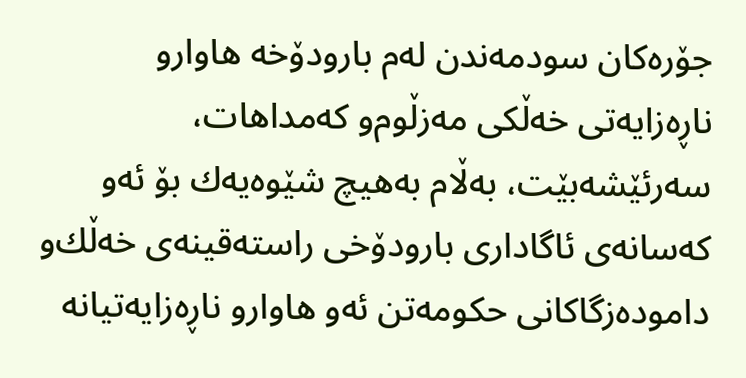جۆره‌كان سودمه‌ندن له‌م بارودۆخه‌ هاوارو ناڕه‌زایه‌تی‌ خه‌ڵكی‌ مه‌زڵوم‌و كه‌مداهات، سه‌رئێشه‌بێت، به‌ڵام به‌هیچ شێوه‌یه‌ك بۆ ئه‌و كه‌سانه‌ی‌ ئاگاداری‌ بارودۆخی‌ راسته‌قینه‌ی‌ خه‌ڵك‌و داموده‌زگاكانی‌ حكومه‌تن ئه‌و هاوارو ناڕه‌زایه‌تیانه‌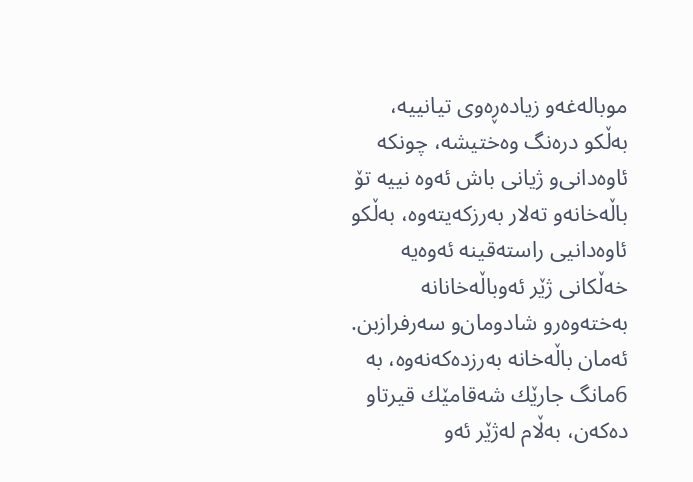موباله‌غه‌و زیاده‌ڕه‌وی‌ تیانییه‌، به‌ڵكو دره‌نگ وه‌ختیشه‌، چونكه‌ ئاوه‌دانی‌‌و ژیانی‌ باش ئه‌وه‌ نییه‌ تۆ باڵه‌خانه‌‌و ته‌لار به‌رزكه‌یته‌وه‌، به‌ڵكو ئاوه‌دانیی‌ راسته‌قینه‌ ئه‌وه‌یه‌ خه‌ڵكانی‌ ژێر ئه‌وباڵه‌خانانه‌ به‌خته‌وه‌رو شادومان‌و سه‌رفرازبن. ئه‌مان باڵه‌خانه‌ به‌رزده‌كه‌نه‌وه‌، به‌ 6مانگ جارێك شه‌قامێك قیرتاو ده‌كه‌ن، به‌ڵام له‌ژێر ئه‌و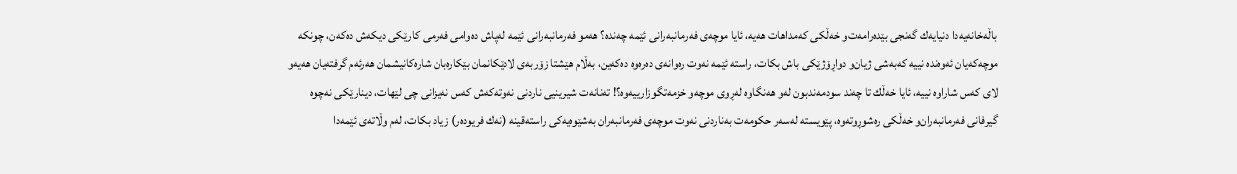باڵه‌خانه‌یه‌دا دنیایه‌ك گه‌نجی‌ بێده‌رامه‌ت‌و خه‌ڵكی‌ كه‌مداهات هه‌یه‌، ئایا موچه‌ی‌ فه‌رمانبه‌رانی‌ ئێمه‌ چه‌نده‌؟ هه‌مو فه‌رمانبه‌رانی‌ ئێمه‌ له‌پاش ده‌وامی‌ فه‌رمی‌ كارێكی‌ دیكه‌ش ده‌كه‌ن، چونكه‌ موچه‌كه‌یان ئه‌وه‌نده‌ نییه‌ كه‌به‌شی‌ ژیان‌و دواڕۆژێكی‌ باش بكات، راسته‌ ئێمه‌ نه‌وت ره‌وانه‌ی‌ ده‌ره‌وه‌ ده‌كه‌ین، به‌ڵام هێشتا زۆربه‌ی‌ لادێكانمان بێكاره‌بان شاره‌كانیشمان هه‌رئه‌م گرفته‌یان هه‌یه‌و لای‌ كه‌س شاراوه‌ نییه‌، ئایا خه‌ڵك تا چه‌ند سودمه‌ندبون له‌و هه‌نگاوه‌ له‌ڕوی‌ موچه‌و خزمه‌تگوزارییه‌وه‌؟! ته‌نانه‌ت شیرینیی‌ ناردنی‌ نه‌وته‌كه‌ش كه‌س نه‌یزانی‌ چی‌ لێهات، دینارێكی نه‌چوه‌ گیرفانی‌ فه‌رمانبه‌ران‌و خه‌ڵكی‌ ره‌شوڕوته‌وه‌، پێویسته‌ له‌سه‌ر حكومه‌ت به‌ناردنی‌ نه‌وت موچه‌ی‌ فه‌رمانبه‌ران به‌شێوه‌یه‌كی‌ راسته‌قینه‌ (نه‌ك فریوده‌ر) زیاد بكات، له‌م وڵاته‌ی‌ ئێمه‌دا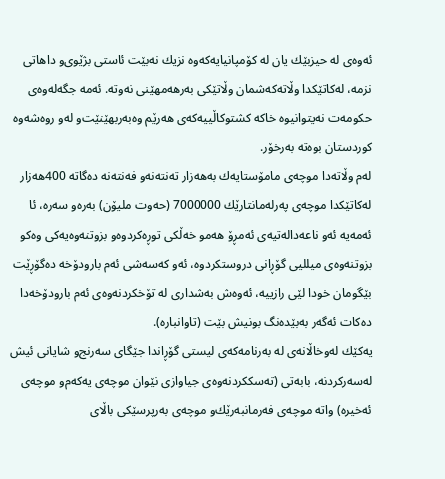ئه‌وه‌ی‌ له‌ حیزبێك یان له‌ كۆمپانیایه‌كه‌وه‌ نزیك نه‌بێت ئاستی‌ بژێوی‌‌و داهاتی‌ نزمه‌، له‌كاتێكدا وڵاته‌كه‌شمان وڵاتێكی‌ به‌رهه‌مهێنی‌ نه‌وته‌. ئه‌مه‌ جگه‌له‌وه‌ی‌ حكومه‌ت نه‌یتوانیوه‌ خاكه‌ كشتوكاڵییه‌كه‌ی‌ هه‌رێم وه‌به‌ربهێنێت‌و له‌و روه‌شه‌وه‌ كوردستان بوه‌ته‌ به‌رخۆر.
له‌م وڵاته‌دا موچه‌ی‌ مامۆستایه‌ك به‌هه‌زار ته‌نته‌نه‌و فه‌نته‌نه‌ ده‌گاته‌ 400هه‌زار له‌كاتێكدا موچه‌ی‌ په‌رله‌مانتارێك 7000000 (حه‌وت ملیۆن) به‌ره‌و سه‌ره‌، ئا ئه‌مه‌یه‌ ئه‌و ناعه‌داله‌تیه‌ی‌ ئه‌مڕۆ هه‌مو خه‌ڵكی‌ توڕه‌كردوه‌‌و بزوتنه‌وه‌یه‌كی‌ وه‌كو بزوتنه‌وه‌ی‌ میللیی‌ گۆڕانی‌ دروستكردوه‌، ئه‌و كه‌سه‌شی‌ ئه‌م بارودۆخه‌ ده‌گۆڕێت بێگومان خودا لێی‌ رازییه‌، ئه‌وه‌ش به‌شداری‌ له‌ تۆخكردنه‌وه‌ی‌ ئه‌م بارودۆخه‌دا ده‌كات ئه‌گه‌ر به‌بێده‌نگ بونیش بێت (تاوانباره‌).
یه‌كێك له‌وخاڵانه‌ی‌ له‌ به‌رنامه‌كه‌ی‌ لیستی‌ گۆڕاندا جێگای‌ سه‌رنج‌و شایانی‌ ئیش له‌سه‌ركردنه‌، بابه‌تی‌ (ته‌سككردنه‌وه‌ی‌ جیاوازی‌ نێوان موچه‌ی‌ یه‌كه‌م‌و موچه‌ی‌ ئه‌خیره‌) واته‌ موچه‌ی‌ فه‌رمانبه‌رێك‌و موچه‌ی‌ به‌رپرسێكی‌ باڵای‌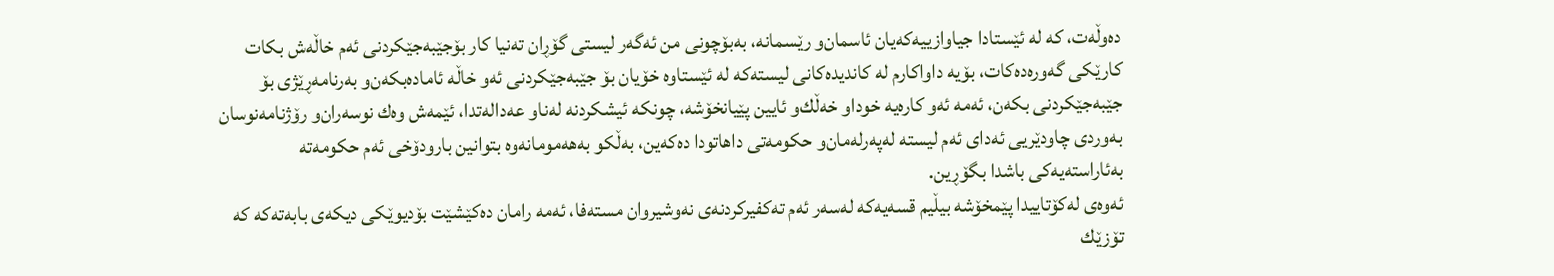ده‌وڵه‌ت، كه‌ له‌ ئێستادا جیاوازییه‌كه‌یان ئاسمان‌و رێسمانه‌، به‌بۆچونی‌ من ئه‌گه‌ر لیستی‌ گۆڕان ته‌نیا كار بۆجێبه‌جێكردنی‌ ئه‌م خاڵه‌ش بكات كارێكی‌ گه‌وره‌ده‌كات، بۆیه‌ داواكارم له‌ كاندیده‌كانی‌ لیسته‌كه‌ له‌ ئێستاوه‌ خۆیان بۆ جێبه‌جێكردنی‌ ئه‌و خاڵه‌ ئاماده‌بكه‌ن‌و به‌رنامه‌ڕێژی‌ بۆ جێبه‌جێكردنی‌ بكه‌ن، ئه‌مه‌ ئه‌و كاره‌یه‌ خودا‌و خه‌ڵك‌و ئایین پێیانخۆشه‌، چونكه‌ ئیشكردنه‌ له‌ناو عه‌داله‌تدا، ئێمه‌ش وه‌ك نوسه‌ران‌و رۆژنامه‌نوسان به‌وردی‌ چاودێریی‌ ئه‌دای‌ ئه‌م لیسته‌ له‌په‌رله‌مان‌و حكومه‌تی‌ داهاتودا ده‌كه‌ین، به‌ڵكو به‌هه‌مومانه‌وه‌ بتوانین بارودۆخی‌ ئه‌م حكومه‌ته‌ به‌ئاراسته‌یه‌كی‌ باشدا بگۆڕین.
ئه‌وه‌ی‌ له‌كۆتاییدا پێمخۆشه‌ بیڵیم قسه‌یه‌كه‌ له‌سه‌ر ئه‌م ته‌كفیركردنه‌ی‌ نه‌وشیروان مسته‌فا، ئه‌مه‌ رامان ده‌كێشێت بۆدیوێكی‌ دیكه‌ی‌ بابه‌ته‌كه‌ كه‌ تۆزێك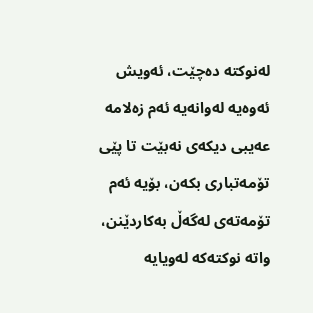له‌نوكته‌ ده‌چێت، ئه‌ویش ئه‌وه‌یه‌ له‌وانه‌یه‌ ئه‌م زه‌لامه‌ عه‌یبی‌ دیكه‌ی‌ نه‌بێت تا پێی‌ تۆمه‌تباری‌ بكه‌ن، بۆیه‌ ئه‌م تۆمه‌ته‌ی‌ له‌گه‌ڵ‌ به‌كاردێنن، واته‌ نوكته‌كه‌ له‌ویایه‌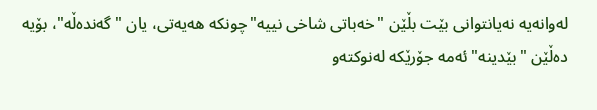له‌وانه‌یه‌ نه‌یانتوانی بێت بڵێن "خه‌باتی‌ شاخی‌ نییه‌"چونكه‌ هه‌یه‌تی‌، یان "گه‌نده‌ڵه‌"، بۆیه‌ ده‌ڵێن "بێدینه‌" ئه‌مه‌ جۆرێكه‌ له‌نوكته‌و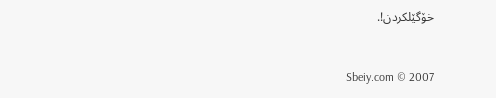خۆگێلكردن!.



Sbeiy.com © 2007